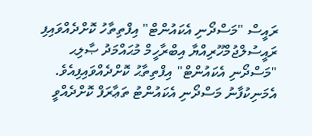ރައީސް "މަސްދޯނި އެކައުންޓް" އިފްތިތާހު ކޮށްދެއްވައިފި
ރައީސުލްޖުމްހޫރިއްޔާ އިބްރާހީމް މުޙައްމަދު ޞާލިޙ "މަސްދޯނި އެކައުންޓް" އިފްތިތާޙު ކޮށްދެއްވައިފިއެވެ. އެމަނިކުފާނު މަސްދޯނި އެކައުންޓު ތަޢާރަފް ކޮށްދެއްވީ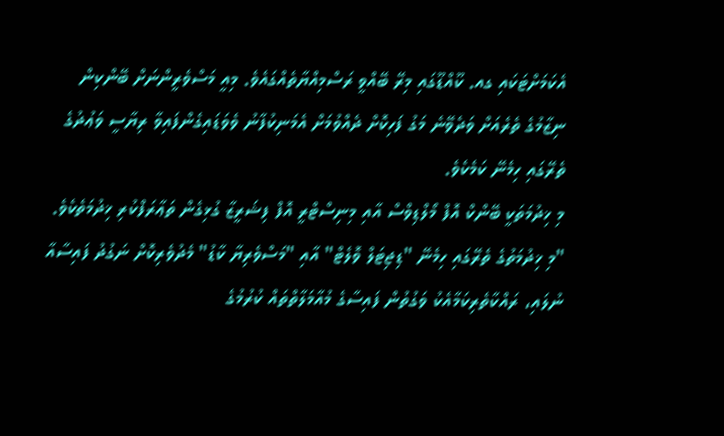އެކަމަށްޓަކައި ގއ. ކޫއްޑޫގައި މިރޭ ބޭއްވީ ރަސްމިއްޔާތެއްގައެވެ. މިއީ މަސްވެރީންނަށް ބޭންކިން ނިޒާމުގެ ތެރެއަށް ވަދެވޭނެ މަގު ފަހިކޮށް ދެއްވުމަށް އެމަނިކުފާނު ވެވަޑައިގެންފައިވާ ރިޔާސީ ވަޢުދުގެ ތެރޭގައި ހިމެނޭ ކަމެކެވެ.
މި ޚިދުމަތަކީ ބޭންކް އޮފް މޯލްޑިވްސް އާއި މިނިސްޓްރީ އޮފް ފިޝަރީޒާ ގުޅިގެން ތަޢާރަފްކުރި ޚިދުމަތެކެވެ. "މި ޚިދުމަތުގެ ތެރޭގައި ހިމެނޭ "ޑިޖިޓަލް ވޮލެޓް" އާއި "މަސްވެރިޔާ ކާޑު" މެދުވެރިކޮށް ނަގުދު ފައިސާއާ ނުލައި، ރައްކާތެރިކަމާއެކު ވަގުތުން ފައިސާގެ މުއާމަލާތްތައް ކުރުމުގެ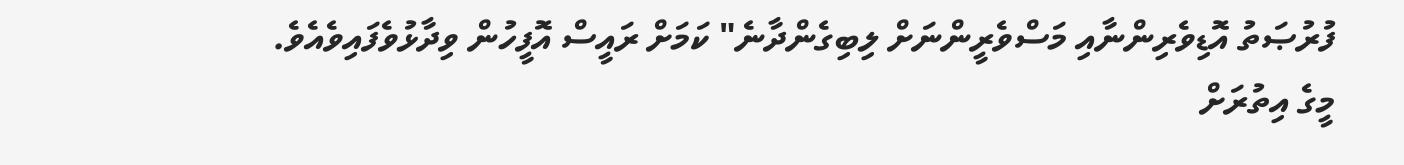ފުރުޞަތު އޮޑިވެރިންނާއި މަސްވެރީންނަށް ލިބިގެންދާނެ" ކަމަށް ރައީސް އޮފީހުން ވިދާޅުވެފައިވެއެވެ. މީގެ އިތުރަށް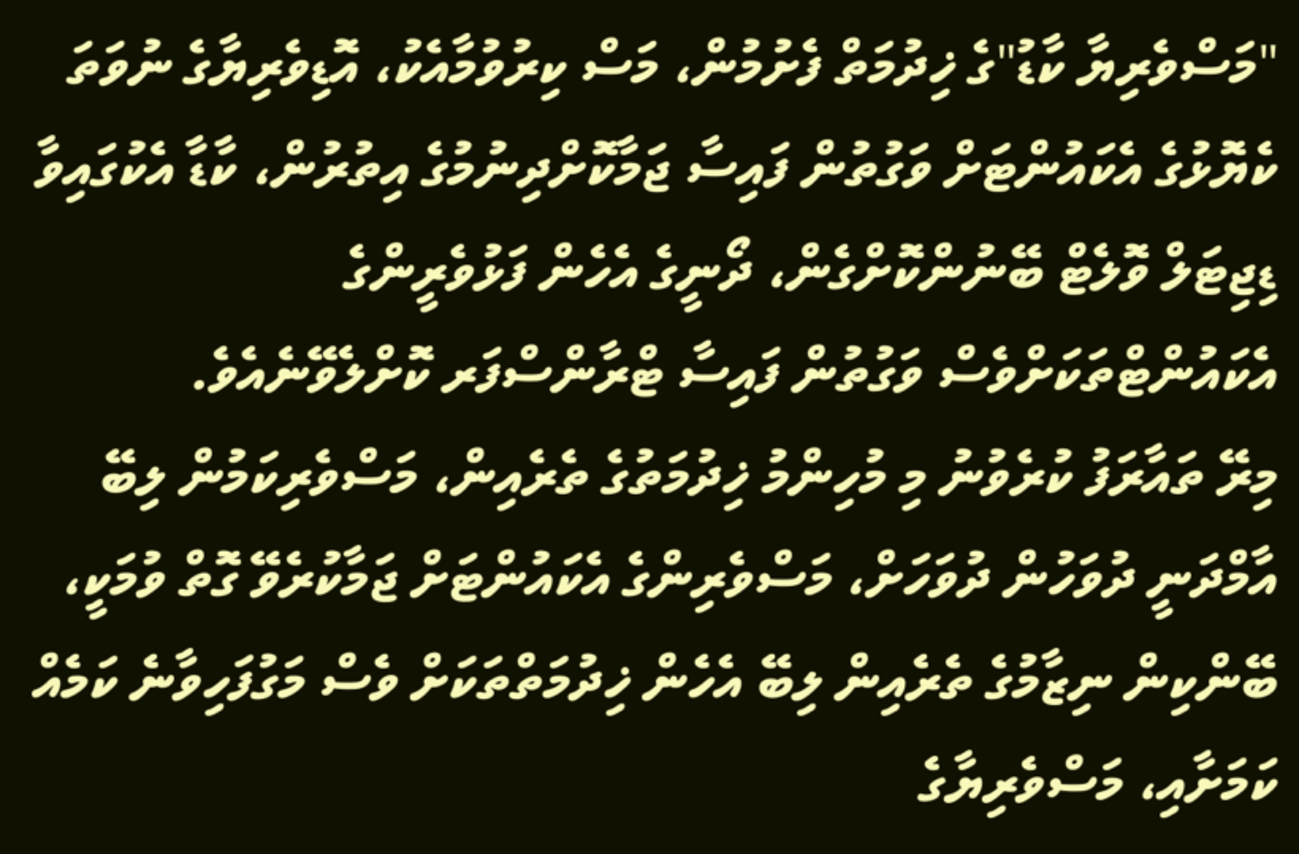"މަސްވެރިޔާ ކާޑު"ގެ ޚިދުމަތް ފެށުމުން، މަސް ކިރުވުމާއެކު، އޮޑިވެރިޔާގެ ނުވަތަ ކެޔޮޅުގެ އެކައުންޓަށް ވަގުތުން ފައިސާ ޖަމާކޮށްދިނުމުގެ އިތުރުން، ކާޑާ އެކުގައިވާ ޑިޖިޓަލް ވޮލެޓް ބޭނުންކޮށްގެން، ދޯނީގެ އެހެން ފަޅުވެރީންގެ އެކައުންޓްތަކަށްވެސް ވަގުތުން ފައިސާ ޓްރާންސްފަރ ކޮށްލެވޭނެއެވެ.
މިރޭ ތައާރަފު ކުރެވުނު މި މުހިންމު ޚިދުމަތުގެ ތެރެއިން، މަސްވެރިކަމުން ލިބޭ އާމްދަނީ ދުވަހުން ދުވަހަށް، މަސްވެރިންގެ އެކައުންޓަށް ޖަމާކުރެވޭ ގޮތް ވުމަކީ، ބޭންކިން ނިޒާމުގެ ތެރެއިން ލިބޭ އެހެން ޚިދުމަތްތަކަށް ވެސް މަގުފަހިވާނެ ކަމެއް ކަމަށާއި، މަސްވެރިޔާގެ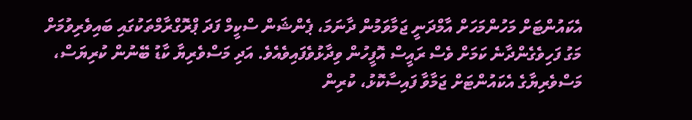އެކައުންޓަށް މަހުންމަހަށް އާމްދަނީ ޖަމާވަމުން ދާނަމަ، ޕެންޝަން ސްކީމް ފަދަ ޕްރޮގްރާމްތަކުގައި ބައިވެރިވުމަށް މަގު ފަހިވެގެންދާނެ ކަމަށް ވެސް ރައީސް އޮފީހުން ވިދާޅުވެފައިވެއެވެ. އަދި މަސްވެރިޔާ ކާޑު ބޭނުން ކުރިޔަސް، މަސްވެރިޔާގެ އެކައުންޓަށް ޖަމާވާ ފައިސާކޮޅު، ކުރިން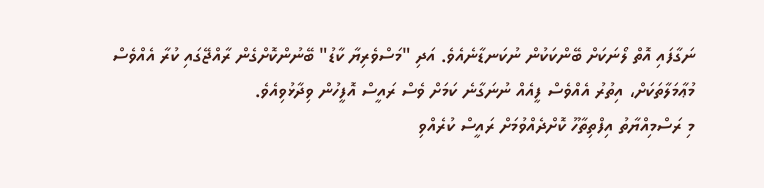ނަގާފައި އޮތް ލޯނަކަށް ބޭންކަކުން ނުކަނޑާނެއެވެ. އަދި "މަސްވެރިޔާ ކާޑު" ބޭނުންކޮށްގެން ރާއްޖޭގައި ކުރާ އެއްވެސް މުޢާމަލާތަކަށް، އިތުރު އެއްވެސް ފީއެއް ނުނަގާނެ ކަމަށް ވެސް ރައީސް އޮފީހުން ވިދާޅުވިއެވެ.
މި ރަސްމިއްޔާތު އިފްތިތާހޫ ކޮށްދެއްވުމަށް ރައީސް ކުރެއްވި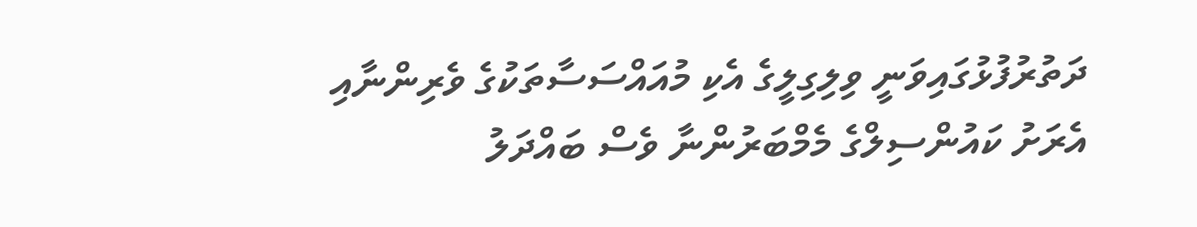ދަތުރުފުޅުގައިވަނީ ވިލިގިލީގެ އެކި މުއައްސަސާތަކުގެ ވެރިންނާއި އެރަށު ކައުންސިލްގެ މެމްބަރުންނާ ވެސް ބައްދަލު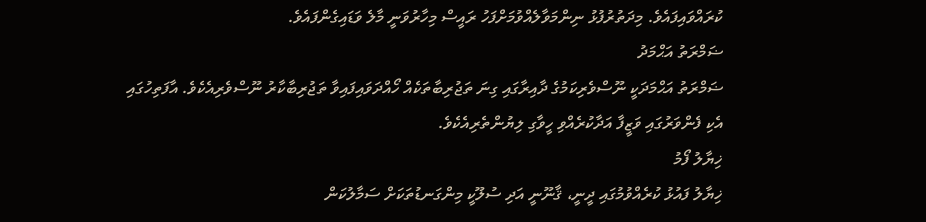ކުރައްވައިފައެވެ. މިދަތުރުފުޅު ނިންމަވާލެއްވުމަށްފަހު ރައީސް މިހާރުވަނީ މާލެ ވަޑައިގެންފައެވެ.
ޟަމްރަތު އަޙްމަދު
ޟަމްރަތު އަޙްމަދަކީ ނޫސްވެރިކަމުގެ ދާއިރާގައި ގިނަ ތަޖުރިބާތަކެއް ހޯއްދަވައިފައިވާ ތަޖުރިބާކާރު ނޫސްވެރިއެކެވެ. އާފަތިހުގައި އެކި ފެންވަރުގައި ވަޒީފާ އަދާކުރެއްވި ހީވާގި ލިޔުންތެރިއެކެވެ.
ޚިޔާލު ފޯމު
ޚިޔާލު ފައުޅު ކުރެއްވުމުގައި ދީނީ، ޤާނޫނީ އަދި ސުލޫކީ މިންގަނޑުތަކަށް ސަމާލުކަން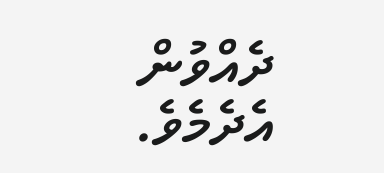ދެއްވުން އެދެމެވެ.